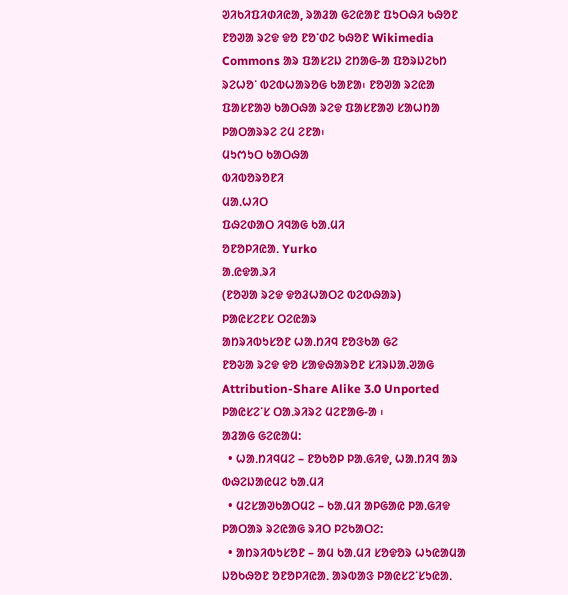ᱣᱤᱠᱤᱯᱤᱰᱤᱭᱟ, ᱨᱟᱲᱟ ᱜᱮᱭᱟᱱ ᱯᱩᱛᱷᱤ ᱠᱷᱚᱱ
ᱱᱚᱣᱟ ᱨᱮᱫ ᱫᱚ ᱱᱚᱸᱰᱮ ᱠᱷᱚᱱ Wikimedia Commons ᱟᱨ ᱯᱟᱥᱮᱡ ᱮᱴᱟᱜ-ᱟ ᱯᱚᱨᱡᱮᱠᱴ ᱨᱮᱦᱚᱸ ᱵᱮᱵᱦᱟᱨᱚᱜ ᱠᱟᱱᱟ᱾ ᱱᱚᱣᱟ ᱨᱮᱭᱟ ᱯᱟᱥᱱᱟᱣ ᱠᱟᱛᱷᱟ ᱨᱮᱫ ᱯᱟᱥᱱᱟᱣ ᱥᱟᱦᱴᱟ ᱞᱟᱛᱟᱨᱨᱮ ᱮᱢ ᱮᱱᱟ᱾
ᱢᱩᱬᱩᱛ ᱠᱟᱛᱷᱟ
ᱵᱤᱵᱚᱨᱚᱱᱤ
ᱢᱟᱹᱦᱤᱛ
ᱯᱷᱮᱰᱟᱛ ᱤᱧᱟᱜ ᱠᱟᱹᱢᱤ
ᱚᱱᱚᱞᱤᱭᱟᱹ Yurko
ᱟᱹᱭᱫᱟᱹᱨᱤ
(ᱱᱚᱣᱟ ᱨᱮᱫ ᱫᱚᱲᱦᱟᱛᱮ ᱵᱮᱵᱷᱟᱨ)
ᱞᱟᱭᱥᱮᱱᱥ ᱛᱮᱭᱟᱨ
ᱟᱴᱨᱤᱵᱩᱥᱚᱱ ᱦᱟᱹᱴᱤᱧ ᱱᱚᱝᱠᱟ ᱜᱮ
ᱱᱚᱶᱟ ᱨᱮᱫ ᱫᱚ ᱥᱟᱫᱷᱟᱨᱚᱱ ᱥᱤᱨᱡᱟᱹᱣᱟᱜ Attribution-Share Alike 3.0 Unported ᱞᱟᱭᱥᱮᱸᱥ ᱛᱟᱹᱨᱤᱨᱮ ᱢᱮᱱᱟᱜ-ᱟ ᱾
ᱟᱲᱟᱜ ᱜᱮᱭᱟᱢ:
  • ᱦᱟᱹᱴᱤᱧᱢᱮ – ᱱᱚᱠᱚᱞ ᱞᱟᱹᱜᱤᱫ, ᱦᱟᱹᱴᱤᱧ ᱟᱨ ᱵᱷᱮᱡᱟᱭᱢᱮ ᱠᱟᱹᱢᱤ
  • ᱢᱮᱥᱟᱣᱠᱟᱛᱢᱮ – ᱠᱟᱹᱢᱤ ᱟᱞᱜᱟᱭ ᱞᱟᱹᱜᱤᱫ
ᱞᱟᱛᱟᱨ ᱨᱮᱭᱟᱜ ᱨᱤᱛ ᱞᱮᱠᱟᱛᱮ:
  • ᱟᱴᱨᱤᱵᱩᱥᱚᱱ – ᱟᱢ ᱠᱟᱹᱢᱤ ᱥᱚᱫᱚᱨ ᱦᱩᱭᱟᱢᱟ ᱡᱚᱠᱷᱚᱱ ᱚᱱᱚᱞᱤᱭᱟᱹ ᱟᱨᱵᱟᱝ ᱞᱟᱭᱥᱮᱸᱥᱩᱭᱟᱹ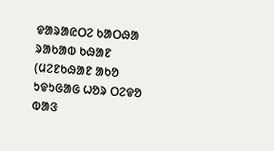ᱫᱟᱨᱟᱭᱛᱮ ᱠᱟᱛᱷᱟ ᱨᱟᱠᱟᱵ ᱠᱷᱟᱱ (ᱢᱮᱱᱠᱷᱟᱱ ᱟᱠᱚ ᱩᱫᱩᱜᱟᱜ ᱦᱚᱨ ᱛᱮᱫᱚ ᱵᱟᱝ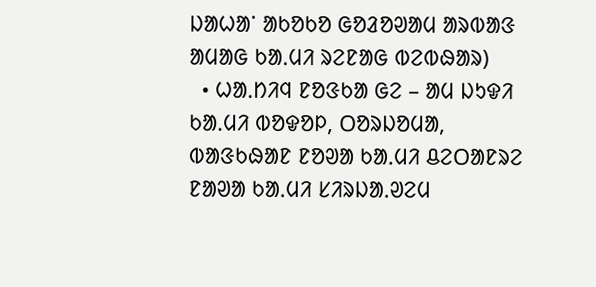ᱡᱟᱦᱟᱸ ᱟᱠᱚᱠᱚ ᱜᱚᱲᱚᱣᱟᱢ ᱟᱨᱵᱟᱝ ᱟᱢᱟᱜ ᱠᱟᱹᱢᱤ ᱨᱮᱱᱟᱜ ᱵᱮᱵᱷᱟᱨ)
  • ᱦᱟᱹᱴᱤᱧ ᱱᱚᱝᱠᱟ ᱜᱮ – ᱟᱢ ᱡᱩᱫᱤ ᱠᱟᱹᱢᱤ ᱵᱚᱫᱚᱞ, ᱛᱚᱨᱡᱚᱢᱟ, ᱵᱟᱝᱠᱷᱟᱱ ᱱᱚᱣᱟ ᱠᱟᱹᱢᱤ ᱪᱮᱛᱟᱱᱨᱮ ᱱᱟᱣᱟ ᱠᱟᱹᱢᱤ ᱥᱤᱨᱡᱟᱹᱣᱮᱢ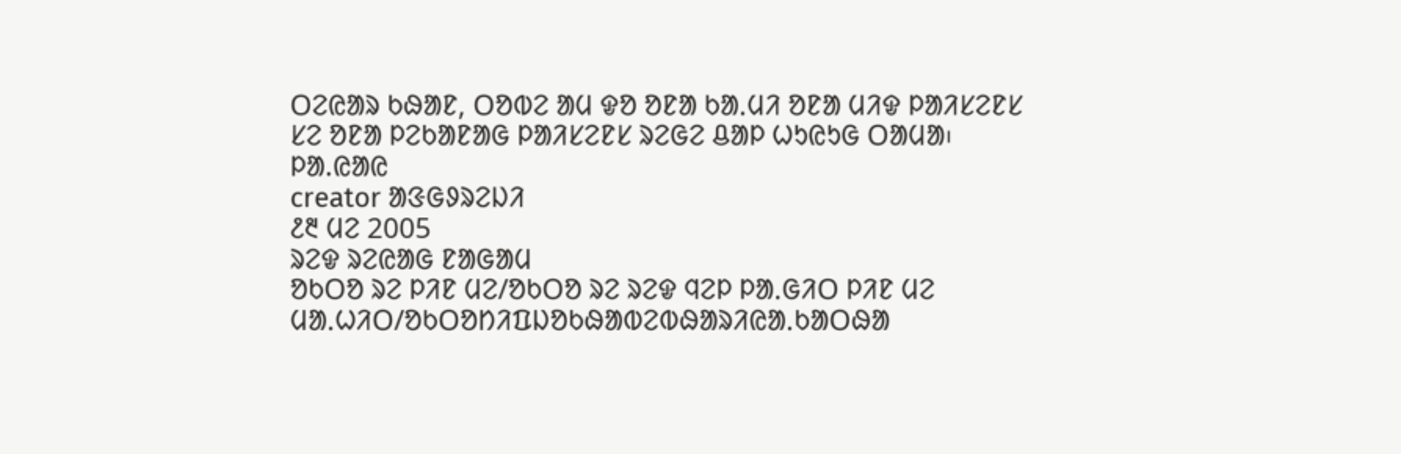ᱛᱮᱭᱟᱨ ᱠᱷᱟᱱ, ᱛᱚᱵᱮ ᱟᱢ ᱫᱚ ᱚᱱᱟ ᱠᱟᱹᱢᱤ ᱚᱱᱟ ᱢᱤᱫ ᱞᱟᱤᱥᱮᱱᱥ ᱥᱮ ᱚᱱᱟ ᱞᱮᱠᱟᱱᱟᱜ ᱞᱟᱤᱥᱮᱱᱥ ᱨᱮᱜᱮ ᱪᱟᱞ ᱦᱩᱭᱩᱜ ᱛᱟᱢᱟ᱾
ᱞᱟ.ᱭᱟᱭ
creator ᱟᱝᱜᱽᱨᱮᱡᱤ
᱒᱓ ᱢᱮ 2005
ᱨᱮᱫ ᱨᱮᱭᱟᱜ ᱱᱟᱜᱟᱢ
ᱚᱠᱛᱚ ᱨᱮ ᱞᱤᱱ ᱢᱮ/ᱚᱠᱛᱚ ᱨᱮ ᱨᱮᱫ ᱧᱮᱞ ᱞᱟᱹᱜᱤᱛ ᱞᱤᱱ ᱢᱮ
ᱢᱟᱹᱦᱤᱛ/ᱚᱠᱛᱚᱴᱤᱯᱡᱚᱠᱷᱟᱵᱮᱵᱷᱟᱨᱤᱭᱟᱹᱠᱟᱛᱷᱟ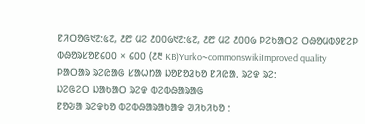ᱱᱤᱛᱚᱜ᱑᱗:᱕᱗, ᱒᱘ ᱢᱮ ᱒᱐᱐᱙᱑᱗:᱕᱗, ᱒᱘ ᱢᱮ ᱒᱐᱐᱙ ᱞᱮᱠᱟᱛᱮ ᱛᱷᱚᱢᱵᱽᱱᱮᱞ ᱵᱷᱚᱨᱥᱚᱱ᱔᱐᱐ × ᱔᱐᱐ (᱒᱓ KB)Yurko~commonswikiImproved quality
ᱞᱟᱛᱟᱨ ᱨᱮᱭᱟᱜ ᱥᱟᱦᱴᱟ ᱡᱚᱱᱚᱲᱠᱚ ᱱᱤᱭᱟᱹ ᱨᱮᱫ ᱨᱮ:
ᱡᱮᱜᱮᱛ ᱡᱟᱠᱟᱛ ᱨᱮᱫ ᱵᱮᱵᱷᱟᱨᱟᱜ
ᱱᱚᱶᱟ ᱨᱮᱫᱠᱚ ᱵᱮᱵᱷᱟᱨᱟᱠᱟᱫ ᱣᱤᱠᱤᱠᱚ :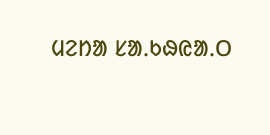ᱢᱮᱴᱟ ᱥᱟᱹᱠᱷᱭᱟᱹᱛ